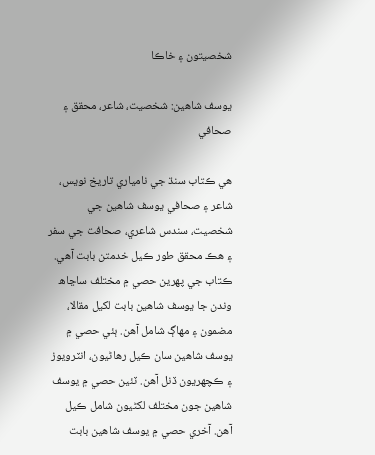شخصيتون ۽ خاڪا

يوسف شاهين: شخصيت، شاعر، محقق ۽ صحافي

ھي ڪتاب سنڌ جي نامياري تاريخ نويس، شاعر ۽ صحافي يوسف شاهين جي شخصيت، سندس شاعري، صحافت جي سفر ۽ ھڪ محقق طور ڪيل خدمتن بابت آھي. ڪتاب جي پھرين حصي ۾ مختلف ساڃاھ وندن جا يوسف شاھين بابت لکيل مقالا، مضمون ۽ مھاڳ شامل آھن. ٻئي حصي ۾ يوسف شاھين سان ڪيل رھاڻيون، انٽرويوز ۽ ڪچھريون ڏنل آھن. ٽئين حصي ۾ يوسف شاھين جون مختلف لکڻيون شامل ڪيل آھن. آخري حصي ۾ يوسف شاهين بابت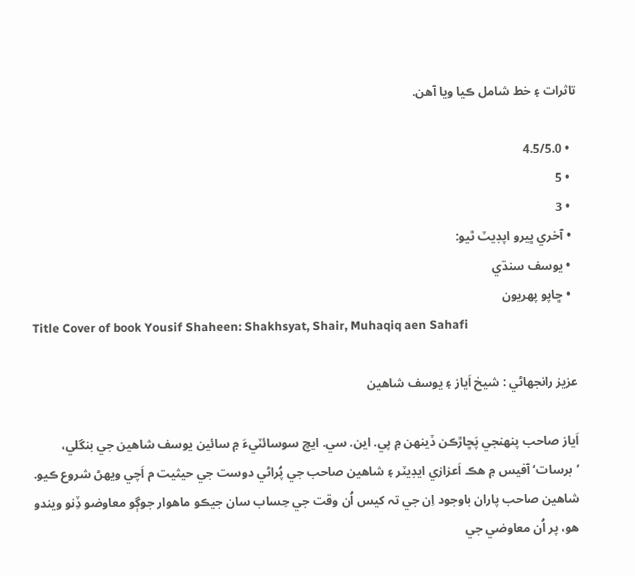تاثرات ۽ خط شامل ڪيا ويا آھن.

  • 4.5/5.0
  • 5
  • 3
  • آخري ڀيرو اپڊيٽ ٿيو:
  • يوسف سنڌي
  • ڇاپو پھريون
Title Cover of book Yousif Shaheen: Shakhsyat, Shair, Muhaqiq aen Sahafi

عزيز رانجهاڻي : شيخ اَياز ۽ يوسف شاهين

اَياز صاحب پنھنجي پَڇاڙڪن ڏينھن ۾ پي. اين. سي. ايڇ سوسائٽيءَ ۾ سائين يوسف شاهين جي بنگلي، ’برسات‘ آفيس ۾ هڪ اَعزازي ايڊيٽر ۽ شاهين صاحب جي پُراڻي دوست جي حيثيت م اَچي ويھڻ شروع ڪيو. شاهين صاحب پاران باوجود اِن جي تہ کيس اُن وقت جي حِساب سان جيڪو ماهوار جوڳو معاوضو ڏِنو ويندو هو، پر اُن معاوضي جي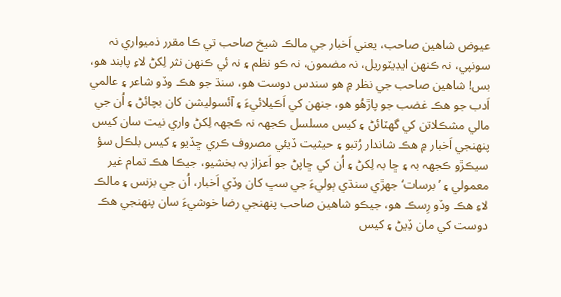عيوض شاهين صاحب، يعني اَخبار جي مالڪ شيخ صاحب تي ڪا مقرر ذميواري نہ سونپي، نہ ڪنھن ايڊيٽوريل، نہ مضمون، نہ ڪو نظم ۽ نہ ئي ڪنھن نثر لِکڻ لاءِ پابند هو، بس! شاهين صاحب جي نظر ۾ هو سندس دوست هو، سنڌ جو هڪ وڏو شاعر ۽ عالمي اَدب جو هڪ غضب جو پاڙهُو هو، جنھن کي اَڪيلائيءَ ۽ آئسوليشن کان بچائڻ ۽ اُن جي مالي مشڪلاتن کي گهٽائڻ ۽ کيس مسلسل ڪجهہ نہ ڪجهہ لِکڻ واري نيت سان کيس پنھنجي اَخبار ۾ هڪ شاندار رُتبو ۽ حيثيت ڏيئي مصروف ڪري ڇڏيو ۽ کيس بلڪل سؤ سيڪڙو ڪجهہ بہ ۽ ڇا بہ لِکڻ ۽ اُن کي ڇاپڻ جو اَعزاز بہ بخشيو، جيڪا هڪ تمام غير معمولي ۽ ’برسات‘ جھڙي سنڌي ٻوليءَ جي سڀ کان وڏي اَخبار، اُن جي بزنس ۽ مالڪ لاءِ هڪ وڏو رِسڪ هو، جيڪو شاهين صاحب پنھنجي رضا خوشيءَ سان پنھنجي هڪ دوست کي مان ڏِيڻ ۽ کيس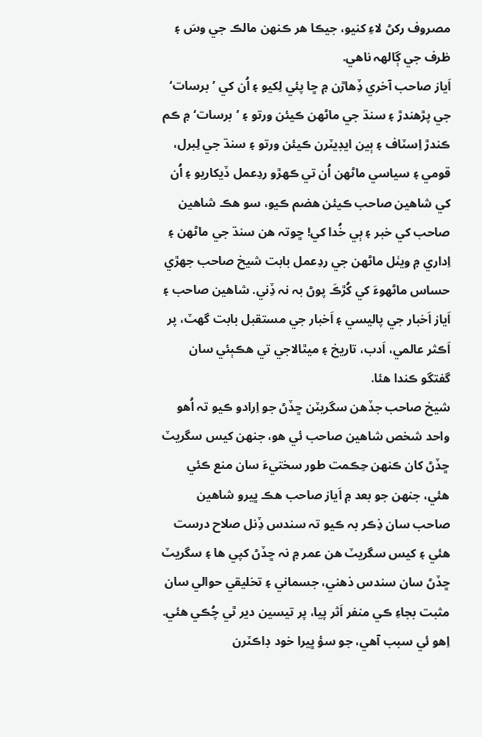مصروف رکڻ لاءِ کنيو، جيڪا هر ڪنھن مالڪ جي وسَ ۽ ظرف جي ڳالھہ ناهي.
اَياز صاحب آخري ڏِهاڙن ۾ ڇا پئي لِکيو ۽ اُن کي ’برسات‘ جي پڙهندڙ ۽ سنڌ جي ماڻھن ڪيئن ورتو ۽ ’برسات‘ ۾ ڪم ڪندڙ اِسٽاف ۽ ٻين ايڊيٽرن ڪيئن ورتو ۽ سنڌ جي لِبرل، قومي ۽ سياسي ماڻھن اُن تي ڪھڙو ردِعمل ڏيکاريو ۽ اُن کي شاهين صاحب ڪيئن هضم ڪيو، سو هڪ شاهين صاحب کي خبر ۽ ٻي خُدا کي! ڇوتہ هن سنڌ جي ماڻھن ۽ اِداري ۾ ويٺل ماڻھن جي ردِعمل بابت شيخ صاحب جھڙي حساس ماڻھوءَ کي کُڙڪَ پوڻ بہ نہ ڏِني. شاهين صاحب ۽ اَياز اَخبار جي پاليسي ۽ اَخبار جي مستقبل بابت گهٽ، پر اَڪثر عالمي، اَدب، تاريخ ۽ ميٿالاجي تي هڪٻئي سان گفتگو ڪندا هئا.
شيخ صاحب جڏهن سگريٽن ڇڏڻ جو اِرادو ڪيو تہ اُهو واحد شخص شاهين صاحب ئي هو، جنھن کيس سگريٽ ڇڏڻ کان ڪنھن حِڪمت طور سختيءَ سان منع ڪئي هئي، جنھن جو بعد ۾ اَياز صاحب هڪ ڀيرو شاهين صاحب سان ذِڪر بہ ڪيو تہ سندس ڏِنل صلاح درست هئي ۽ کيس سگريٽ هن عمر ۾ نہ ڇڏڻ کپي ها ۽ سگريٽ ڇڏڻ سان سندس ذهني، جسماني ۽ تخليقي حوالي سان مثبت بجاءِ ڪي منفر اَثر پيا، پر تيسين دير ٿي چُڪي هئي. اِهو ئي سبب آهي، جو سؤ ڀيرا خود ڊاڪٽرن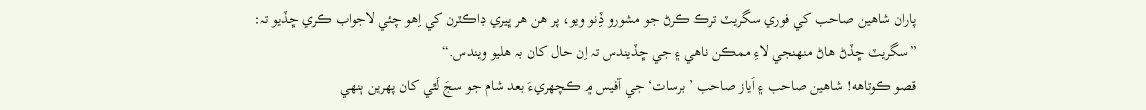پاران شاهين صاحب کي فوري سگريٽ ترڪ ڪرڻ جو مشورو ڏِنو ويو، پر هن هر ڀيري ڊاڪٽرن کي اِهو چئي لاجواب ڪري ڇڏيو تہ: ”سگريٽ ڇڏڻ هاڻ منھنجي لاءِ ممڪن ناهي ۽ جي ڇڏيندس تہ اِن حال کان بہ هليو ويندس.“
قصو ڪوتاھه! شاهين صاحب ۽ اَياز صاحب ’برسات‘ جي آفيس ۾ ڪچھريءَ بعد شام جو سجَ لَٿي کان پھرين ٻنھي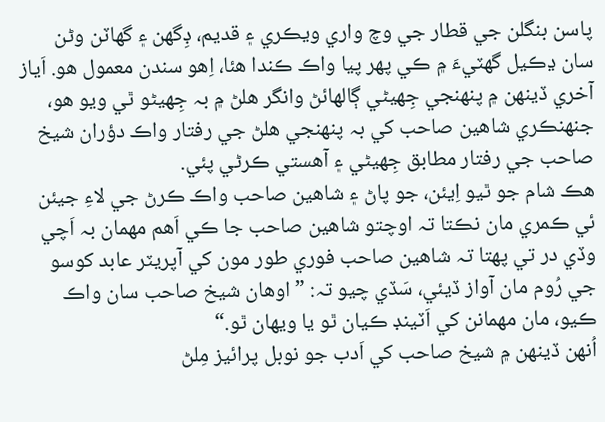پاسن بنگلن جي قطار جي وچ واري ويڪري ۽ قديم، ڊِگهن ۽ گهاٽن وڻن سان ڍڪيل گهٽيءَ ۾ ڪي پھر پيا واڪ ڪندا هئا، اِهو سندن معمول هو. اَياز آخري ڏينھن ۾ پنھنجي جِهيڻي ڳالھائڻ وانگر هلڻ ۾ بہ جِهيڻو ٿي ويو هو، جنھنڪري شاهين صاحب کي بہ پنھنجي هلڻ جي رفتار واڪ دؤران شيخ صاحب جي رفتار مطابق جِهيڻي ۽ آهستي ڪرڻي پئي.
هڪ شام جو ٿيو اِيئن، جو پاڻ ۽ شاهين صاحب واڪ ڪرڻ جي لاءِ جيئن ئي ڪمري مان نڪتا تہ اوچتو شاهين صاحب جا ڪي اَهم مھمان بہ اَچي وڏي در تي پھتا تہ شاهين صاحب فوري طور مون کي آپريٽر عابد کوسو جي رُوم مان آواز ڏيئي، سَڏي چيو تہ: ”اوهان شيخ صاحب سان واڪ ڪيو، مان مھمانن کي اَٽينڊ ڪيان ٿو يا ويھان ٿو.“
اُنھن ڏينھن ۾ شيخ صاحب کي اَدب جو نوبل پرائيز مِلڻ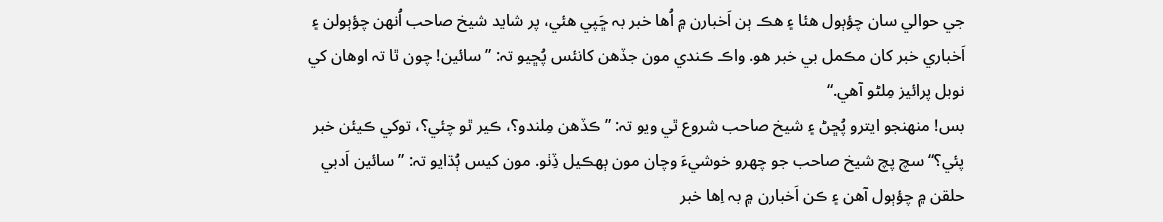جي حوالي سان چؤٻول هئا ۽ هڪ ٻن اَخبارن ۾ اُها خبر بہ ڇَپي هئي، پر شايد شيخ صاحب اُنھن چؤٻولن ۽ اَخباري خبر کان مڪمل بي خبر هو. واڪ ڪندي مون جڏهن کانئس پُڇيو تہ: ”سائين! چون ٿا تہ اوهان کي نوبل پرائيز مِلڻو آهي.“
بس! منھنجو ايترو پُڇڻ ۽ شيخ صاحب شروع ٿي ويو تہ: ”ڪڏهن مِلندو؟، ڪير ٿو چئي؟، توکي ڪيئن خبر پئي؟“ سچ پچ شيخ صاحب جو چھرو خوشيءَ وچان مون ٻھڪيل ڏِٺو. مون کيس ٻُڌايو تہ: ”سائين اَدبي حلقن ۾ چؤٻول آهن ۽ ڪن اَخبارن ۾ بہ اِها خبر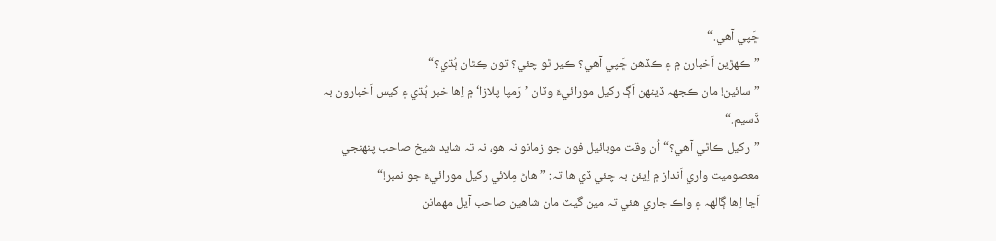ڇَپي آهي.“
”ڪھڙين اَخبارن ۾ ۽ ڪڏهن ڇَپي آهي؟ ڪير ٿو چئي؟ تون ڪِٿان ٻُڌي؟“
”سائين! مان ڪجهہ ڏينھن اَڳ رکيل مورائيءَ وٽان ’رَمپا پلازا‘ ۾ اِها خبر ٻُڌي ۽ کيس اَخبارون بہ ڏَسيم.“
”رکيل ڪاٿي آهي؟“ اُن وقت موبائيل فون جو زمانو نہ هو، نہ تہ شايد شيخ صاحب پنھنجي معصوميت واري اَنداز ۾ اِيئن بہ چئي ڏي ها تہ: ”هاڻ مِلائي رکيل مورائيءَ جو نمبر!“
اَڃا اِها ڳالھہ ۽ واڪ جاري هئي تہ مين گيٽ مان شاهين صاحب آيل مھمانن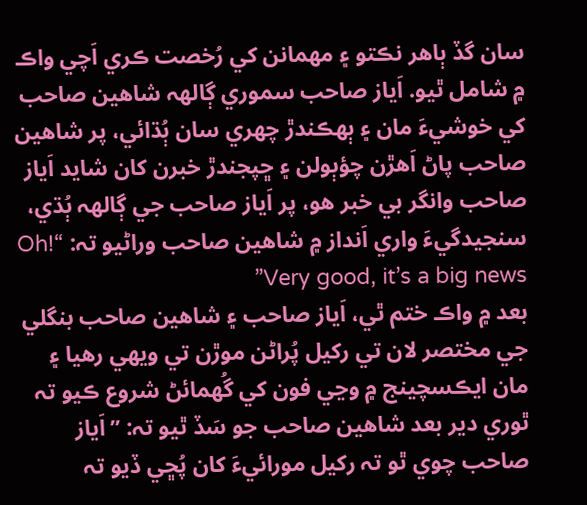سان گڏ ٻاهر نڪتو ۽ مھمانن کي رُخصت ڪري اَچي واڪ ۾ شامل ٿيو. اَياز صاحب سموري ڳالھہ شاهين صاحب کي خوشيءَ مان ۽ ٻھڪندڙ چھري سان ٻُڌائي، پر شاهين صاحب پاڻ اَهڙن چؤٻولن ۽ ڇپجندڙ خبرن کان شايد اَياز صاحب وانگر بي خبر هو، پر اَياز صاحب جي ڳالھہ ٻُڌي، سنجيدگيءَ واري اَنداز ۾ شاهين صاحب وراڻيو تہ: “Oh! Very good, it’s a big news”
بعد ۾ واڪ ختم ٿي، اَياز صاحب ۽ شاهين صاحب بنگلي جي مختصر لان تي رکيل پُراڻن موڙن تي ويھي رهيا ۽ مان ايڪسچينج ۾ وڃي فون کي گُهمائڻ شروع ڪيو تہ ٿوري دير بعد شاهين صاحب جو سَڏ ٿيو تہ: ”اَياز صاحب چوي ٿو تہ رکيل مورائيءَ کان پُڇي ڏيو تہ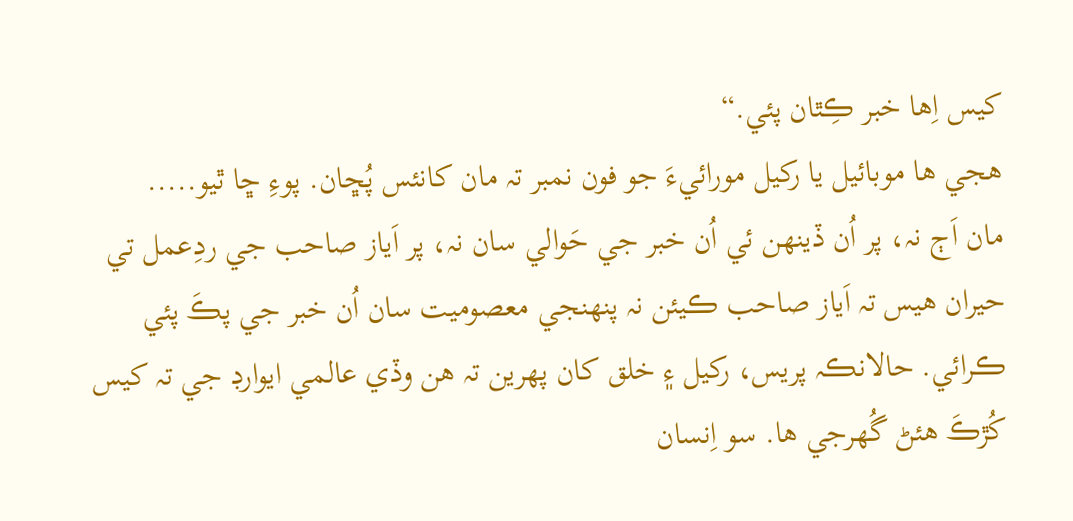کيس اِها خبر ڪِٿان پئي.“
هجي ها موبائيل يا رکيل مورائيءَ جو فون نمبر تہ مان کانئس پُڇان. پوءِ ڇا ٿيو.....
مان اَڄ نہ، پر اُن ڏينھن ئي اُن خبر جي حَوالي سان نہ، پر اَياز صاحب جي ردِعمل تي حيران هيس تہ اَياز صاحب ڪيئن نہ پنھنجي معصوميت سان اُن خبر جي پڪَ پئي ڪرائي. حالانڪہ پريس، رکيل ۽ خلق کان پھرين تہ هن وڏي عالمي ايوارڊ جي تہ کيس کُڙڪَ هئڻ گُهرجي ها. سو اِنسان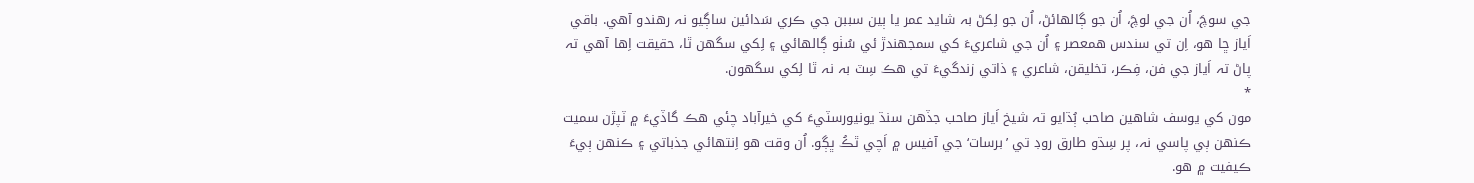جي سوچَ، اُن جي لوچَ، اُن جو ڳالھائڻ، اُن جو لِکڻ بہ شايد عمر يا ٻين سببن جي ڪري سَدائين ساڳيو نہ رهندو آهي. باقي اَياز ڇا هو، اِن تي سندس همعصر ۽ اُن جي شاعريءَ کي سمجهندڙ ئي سُٺو ڳالھائي ۽ لِکي سگهن ٿا، حقيقت اِها آهي تہ پاڻ تہ اَياز جي فن، فِڪر، تخليقن، شاعري ۽ ذاتي زندگيءَ تي هڪ سِٽ بہ نہ ٿا لِکي سگهون.
*
مون کي يوسف شاهين صاحب ٻُڌايو تہ شيخ اَياز صاحب جڏهن سنڌ يونيورسٽيءَ کي خيرآباد چئي هڪ گاڏيءَ ۾ ٽپڙن سميت ڪنھن ٻي پاسي نہ، پر سِڌو طارق روڊ تي ’برسات‘ جي آفيس ۾ اَچي ٿڪُ ڀڳو. اُن وقت هو اِنتھائي جذباتي ۽ ڪنھن ٻيءَ ڪيفيت ۾ هو.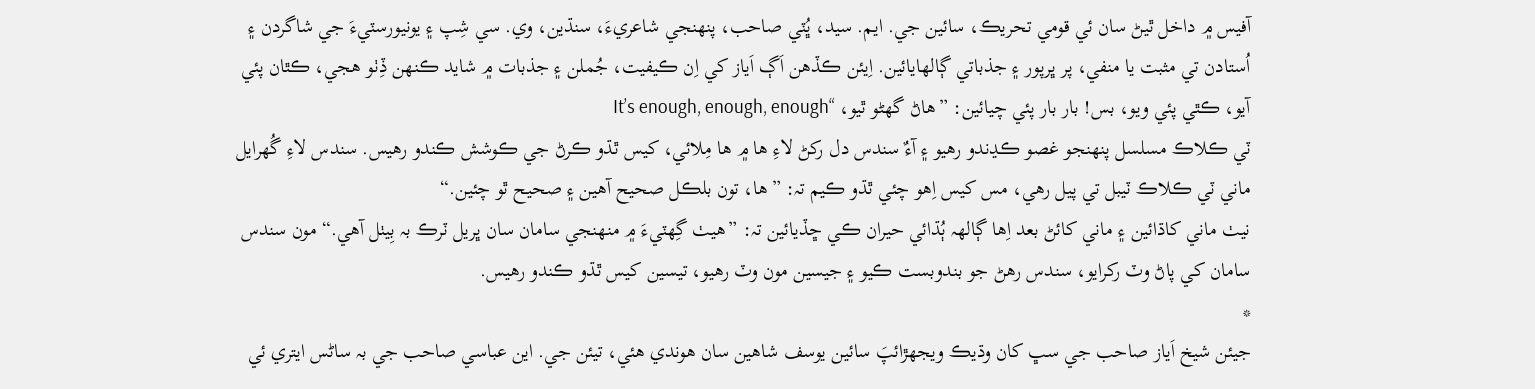آفيس ۾ داخل ٿيڻ سان ئي قومي تحريڪ، سائين جي. ايم. سيد، ڀُٽي صاحب، پنھنجي شاعريءَ، سنڌين، وي. سي شِپ ۽ يونيورسٽيءَ جي شاگردن ۽ اُستادن تي مثبت يا منفي، پر ڀرپور ۽ جذباتي ڳالھايائين. اِيئن ڪڏهن اَڳ اَياز کي اِن ڪيفيت، جُملن ۽ جذبات ۾ شايد ڪنھن ڏِٺو هجي، ڪٿان پئي آيو، ڪٿي پئي ويو، بس! بار بار پئي چيائين: ”هاڻ گهڻو ٿيو، “It’s enough, enough, enough
ٽي ڪلاڪ مسلسل پنھنجو غصو ڪڍندو رهيو ۽ آءٌ سندس دل رکڻ لاءِ ها ۾ ها مِلائي، کيس ٿڌو ڪرڻ جي ڪوشش ڪندو رهيس. سندس لاءِ گُهرايل ماني ٽي ڪلاڪ ٽيبل تي پيل رهي، مس کيس اِهو چئي ٿڌو ڪيم تہ: ”ها، تون بلڪل صحيح آهين ۽ صحيح ٿو چئين.“
نيٺ ماني کاڌائين ۽ ماني کائڻ بعد اِها ڳالھہ ٻُڌائي حيران ڪي ڇڏيائين تہ: ”هيٺ گِهٽيءَ ۾ منھنجي سامان سان ڀريل ٽرڪ بہ بِيٺل آهي.“ مون سندس سامان کي پاڻ وٽ رکرايو، سندس رهڻ جو بندوبست ڪيو ۽ جيسين مون وٽ رهيو، تيسين کيس ٿڌو ڪندو رهيس.
*
جيئن شيخ اَياز صاحب جي سڀ کان وڌيڪ ويجهڙائپَ سائين يوسف شاهين سان هوندي هئي، تيئن جي. اين عباسي صاحب جي بہ ساڻس ايتري ئي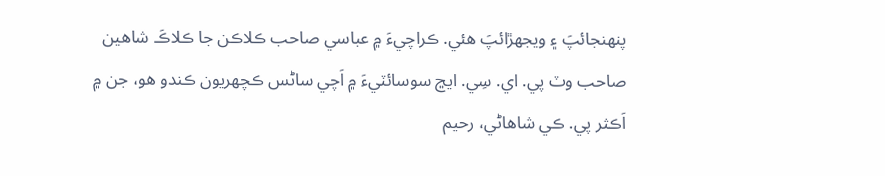پنھنجائپَ ۽ ويجهڙائپَ هئي. ڪراچيءَ ۾ عباسي صاحب ڪلاڪن جا ڪلاڪَ شاهين صاحب وٽ پي. اي. سِي. ايڇ سوسائٽيءَ ۾ اَچي ساڻس ڪچھريون ڪندو هو، جن ۾ اَڪثر پي. ڪي شاهاڻي، رحيم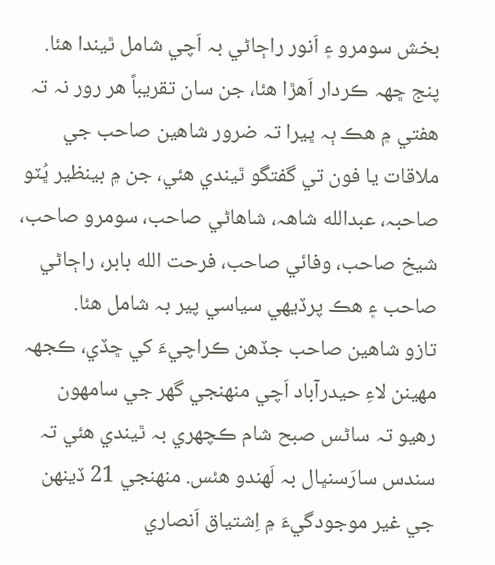بخش سومرو ۽ اَنور راڄاڻي بہ اَچي شامل ٿيندا هئا. پنج ڇھہ ڪردار اَهڙا هئا، جن سان تقريباً هر رور نہ تہ هفتي ۾ هڪ ٻہ ڀيرا تہ ضرور شاهين صاحب جي ملاقات يا فون تي گفتگو ٿيندي هئي، جن ۾ بينظير ڀُٽو صاحبہ، عبدالله شاھہ، شاهاڻي صاحب، سومرو صاحب، شيخ صاحب، وفائي صاحب، فرحت الله بابر، راڄاڻي صاحب ۽ هڪ پرڏيھي سياسي پير بہ شامل هئا.
تازو شاهين صاحب جڏهن ڪراچيءَ کي ڇڏي، ڪجهہ مھينن لاءِ حيدرآباد اَچي منھنجي گهر جي سامھون رهيو تہ ساڻس صبح شام ڪچھري بہ ٿيندي هئي تہ سندس سارَسنڀال بہ لَھندو هئس. منھنجي 21 ڏينھن جي غير موجودگيءَ ۾ اِشتياق اَنصاري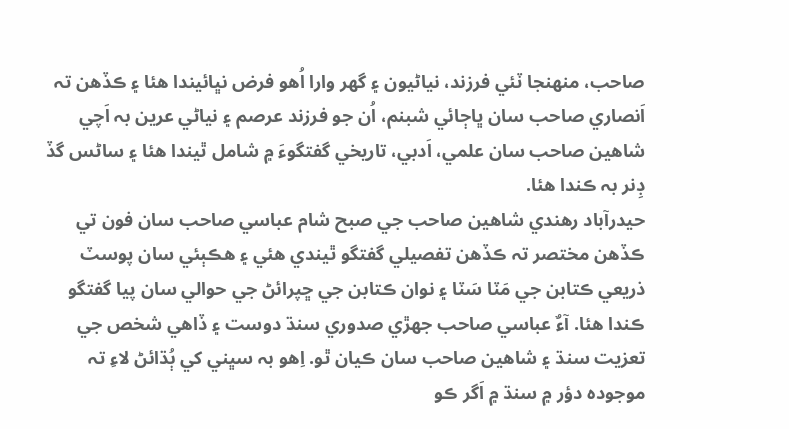صاحب، منھنجا ٽئي فرزند، نياڻيون ۽ گهر وارا اُهو فرض نڀائيندا هئا ۽ ڪڏهن تہ اَنصاري صاحب سان ڀاڄائي شبنم، اُن جو فرزند عرصم ۽ نياڻي عرين بہ اَچي شاهين صاحب سان علمي، اَدبي، تاريخي گفتگوءَ ۾ شامل ٿيندا هئا ۽ ساڻس گڏ ڊِنر بہ ڪندا هئا.
حيدرآباد رهندي شاهين صاحب جي صبح شام عباسي صاحب سان فون تي ڪڏهن مختصر تہ ڪڏهن تفصيلي گفتگو ٿيندي هئي ۽ هڪٻئي سان پوسٽ ذريعي ڪتابن جي مَٽا سَٽا ۽ نوان ڪتابن جي ڇپرائڻ جي حوالي سان پيا گفتگو ڪندا هئا. آءٌ عباسي صاحب جھڙي صدوري سنڌ دوست ۽ ڏاهي شخص جي تعزيت سنڌ ۽ شاهين صاحب سان ڪيان ٿو. اِهو بہ سڀني کي ٻُڌائڻ لاءِ تہ موجودہ دؤر ۾ سنڌ ۾ اَگر ڪو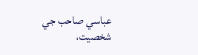عباسي صاحب جي شخصيت،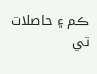ڪم ۽ حاصلات تي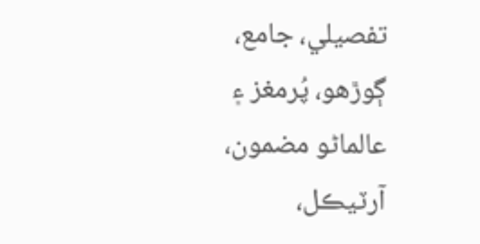تفصيلي، جامع، ڳوڙهو، پُرمغز ۽ عالماڻو مضمون، آرٽيڪل،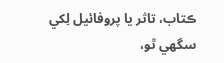ڪتاب، تاثر يا پروفائيل لِکي سگهي ٿو،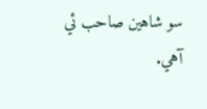سو شاهين صاحب ئي آهي.